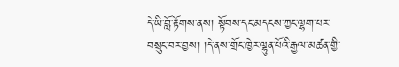དེ་ཡི་བློ་རྟོགས་ནས། སྟོབས་དང་མདངས་ཀྱང་ལྷག་པར་བསྲུང་བར་བྱས། །དེ་ནས་གྲོང་ཁྱེར་ལྷུན་པོའི་རྒྱལ་མཚན་གྱི་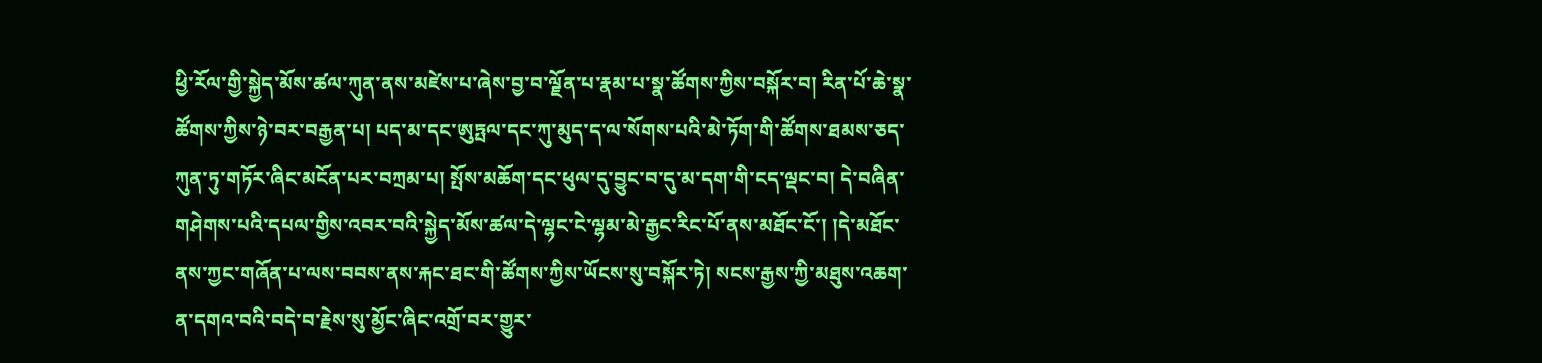ཕྱི་རོལ་གྱི་སྐྱེད་མོས་ཚལ་ཀུན་ནས་མཛེས་པ་ཞེས་བྱ་བ་ལྗོན་པ་རྣམ་པ་སྣ་ཚོགས་ཀྱིས་བསྐོར་བ། རིན་པོ་ཆེ་སྣ་ཚོགས་ཀྱིས་ཉེ་བར་བརྒྱན་པ། པད་མ་དང་ཨུཏྤལ་དང་ཀུ་མུད་ད་ལ་སོགས་པའི་མེ་ཏོག་གི་ཚོགས་ཐམས་ཅད་ཀུན་ཏུ་གཏོར་ཞིང་མངོན་པར་བཀྲམ་པ། སྤོས་མཆོག་དང་ཕུལ་དུ་བྱུང་བ་དུ་མ་དག་གི་ངད་ལྡང་བ། དེ་བཞིན་གཤེགས་པའི་དཔལ་གྱིས་འབར་བའི་སྐྱེད་མོས་ཚལ་དེ་ལྷང་ངེ་ལྷམ་མེ་རྒྱང་རིང་པོ་ནས་མཐོང་ངོ་། །དེ་མཐོང་ནས་ཀྱང་གཞོན་པ་ལས་བབས་ནས་རྐང་ཐང་གི་ཚོགས་ཀྱིས་ཡོངས་སུ་བསྐོར་ཏེ། སངས་རྒྱས་ཀྱི་མཐུས་འཆག་ན་དགའ་བའི་བདེ་བ་རྗེས་སུ་མྱོང་ཞིང་འགྲོ་བར་གྱུར་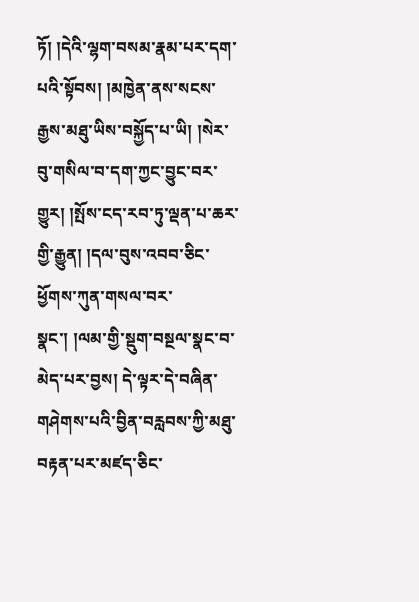ཏོ། །དེའི་ལྷག་བསམ་རྣམ་པར་དག་པའི་སྟོབས། །མཁྱེན་ནས་སངས་རྒྱས་མཐུ་ཡིས་བསྐྱོད་པ་ཡི། །སེར་བུ་གསིལ་བ་དག་ཀྱང་བྱུང་བར་གྱུར། །སྤོས་ངད་རབ་ཏུ་ལྡན་པ་ཆར་གྱི་རྒྱུན། །དལ་བུས་འབབ་ཅིང་ཕྱོགས་ཀུན་གསལ་བར་སྣང་། །ལམ་གྱི་སྡུག་བསྔལ་སྣང་བ་མེད་པར་བྱས། དེ་ལྟར་དེ་བཞིན་གཤེགས་པའི་བྱིན་བརླབས་ཀྱི་མཐུ་བརྟན་པར་མཛད་ཅིང་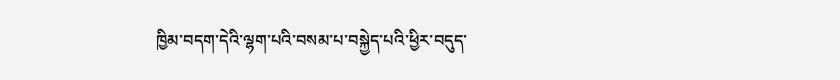ཁྱིམ་བདག་དེའི་ལྷག་པའི་བསམ་པ་བསྐྱེད་པའི་ཕྱིར་བདུད་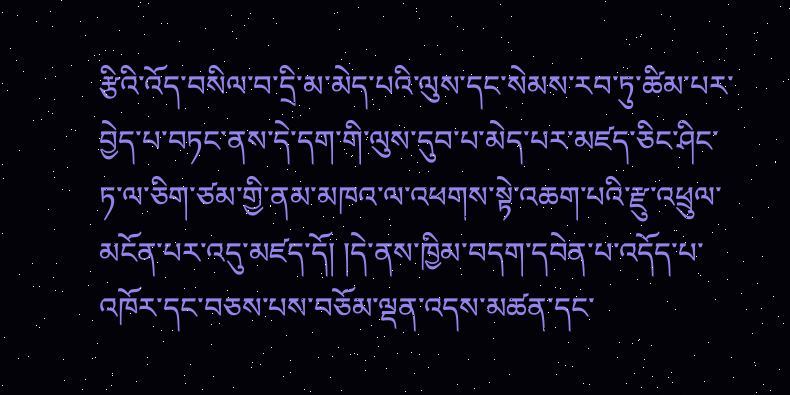རྩིའི་འོད་བསིལ་བ་དྲི་མ་མེད་པའི་ལུས་དང་སེམས་རབ་ཏུ་ཚིམ་པར་བྱེད་པ་བཏང་ནས་དེ་དག་གི་ལུས་དུབ་པ་མེད་པར་མཛད་ཅིང་ཤིང་ཏ་ལ་ཅིག་ཙམ་གྱི་ནམ་མཁའ་ལ་འཕགས་སྟེ་འཆག་པའི་རྫུ་འཕྲུལ་མངོན་པར་འདུ་མཛད་དོ། །དེ་ནས་ཁྱིམ་བདག་དབེན་པ་འདོད་པ་འཁོར་དང་བཅས་པས་བཅོམ་ལྡན་འདས་མཚན་དང་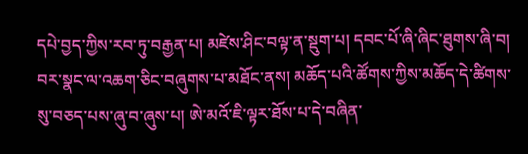དཔེ་བྱད་ཀྱིས་རབ་ཏུ་བརྒྱན་པ། མཛེས་ཤིང་བལྟ་ན་སྡུག་པ། དབང་པོ་ཞི་ཞིང་ཐུགས་ཞི་བ། བར་སྣང་ལ་འཆག་ཅིང་བཞུགས་པ་མཐོང་ནས། མཆོད་པའི་ཚོགས་ཀྱིས་མཆོད་དེ་ཚིགས་སུ་བཅད་པས་ཞུ་བ་ཞུས་པ། ཨེ་མའོ་ཇི་ལྟར་ཐོས་པ་དེ་བཞིན་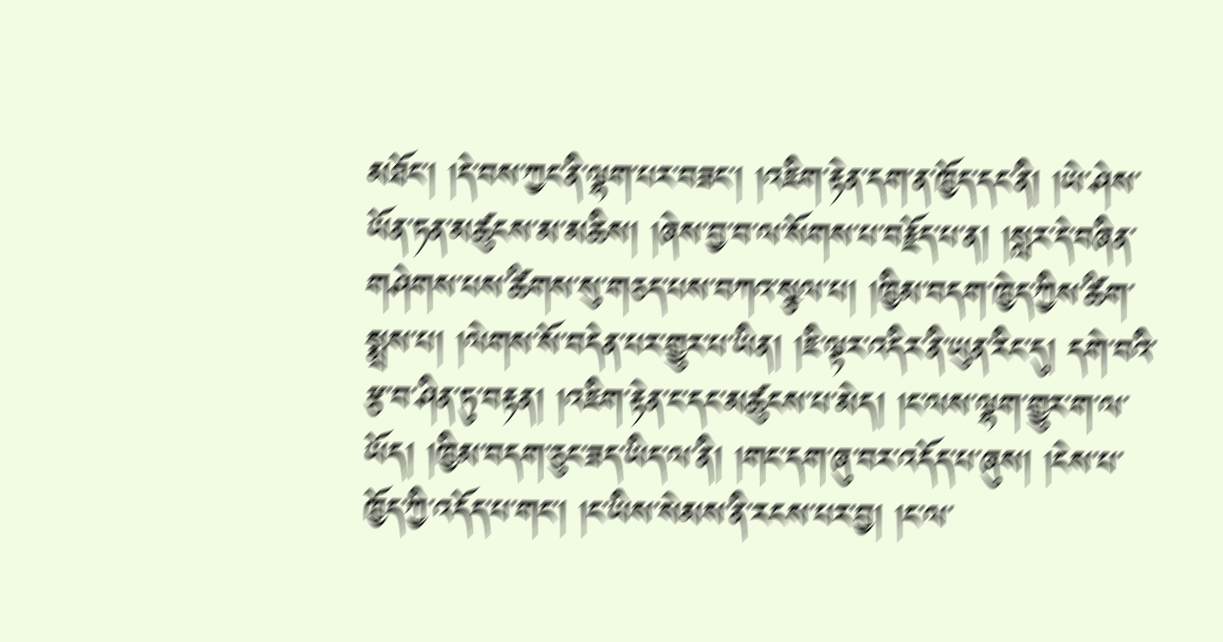མཐོང་། །དེ་བས་ཀྱང་ནི་ལྷག་པར་བཟང་། །འཇིག་རྟེན་དག་ན་ཁྱོད་དང་ནི། །ཡེ་ཤེས་ཡོན་ཏན་མཚུངས་མ་མཆིས། །ཞེས་བྱ་བ་ལ་སོགས་པ་བརྗོད་པ་ན། །སླར་དེ་བཞིན་གཤེགས་པས་ཚིགས་སུ་གཅད་པས་བཀའ་སྩལ་པ། །ཁྱིམ་བདག་ཁྱེད་ཀྱིས་ཚིག་སྨྲས་པ། །ལེགས་སོ་བདེན་པར་གྱུར་པ་ཡིན། །ཇི་ལྟར་འདིར་ནི་ཡུན་རིང་དུ། དགེ་བའི་རྩ་བ་ཤིན་ཏུ་བརྟན། །འཇིག་རྟེན་ང་དང་མཚུངས་པ་མེད། །ང་ལས་ལྷག་གྱུར་ག་ལ་ཡོད། །ཁྱིམ་བདག་ཅུང་ཟད་ཡིད་ལ་ནི། །གང་དག་ཞུ་བར་འདོད་པ་ཞུས། །ངེས་པ་ཁྱོད་ཀྱི་འདོད་པ་གང་། །ང་ཡིས་སེམས་ནི་རངས་པར་བྱ། །ང་ལ་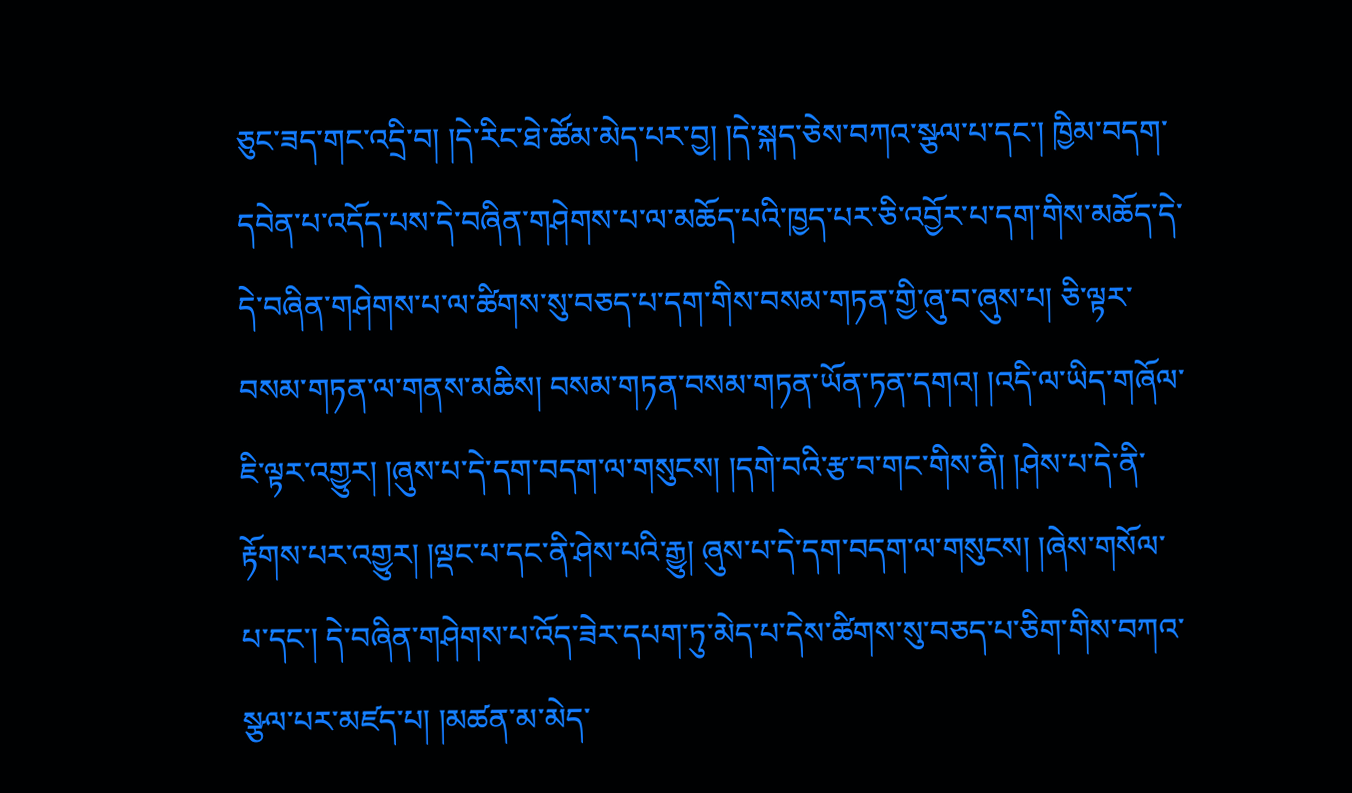ཅུང་ཟད་གང་འདྲི་བ། །དེ་རིང་ཐེ་ཚོམ་མེད་པར་བྱ། །དེ་སྐད་ཅེས་བཀའ་སྩལ་པ་དང་། ཁྱིམ་བདག་དབེན་པ་འདོད་པས་དེ་བཞིན་གཤེགས་པ་ལ་མཆོད་པའི་ཁྱད་པར་ཅི་འབྱོར་པ་དག་གིས་མཆོད་དེ་དེ་བཞིན་གཤེགས་པ་ལ་ཚིགས་སུ་བཅད་པ་དག་གིས་བསམ་གཏན་གྱི་ཞུ་བ་ཞུས་པ། ཅི་ལྟར་བསམ་གཏན་ལ་གནས་མཆིས། བསམ་གཏན་བསམ་གཏན་ཡོན་ཏན་དགའ། །འདི་ལ་ཡིད་གཞོལ་ཇི་ལྟར་འགྱུར། །ཞུས་པ་དེ་དག་བདག་ལ་གསུངས། །དགེ་བའི་རྩ་བ་གང་གིས་ནི། །ཤེས་པ་དེ་ནི་རྟོགས་པར་འགྱུར། །ལྡང་པ་དང་ནི་ཤེས་པའི་རྒྱུ། ཞུས་པ་དེ་དག་བདག་ལ་གསུངས། །ཞེས་གསོལ་པ་དང་། དེ་བཞིན་གཤེགས་པ་འོད་ཟེར་དཔག་ཏུ་མེད་པ་དེས་ཚིགས་སུ་བཅད་པ་ཅིག་གིས་བཀའ་སྩལ་པར་མཛད་པ། །མཚན་མ་མེད་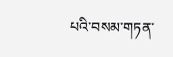པའི་བསམ་གཏན་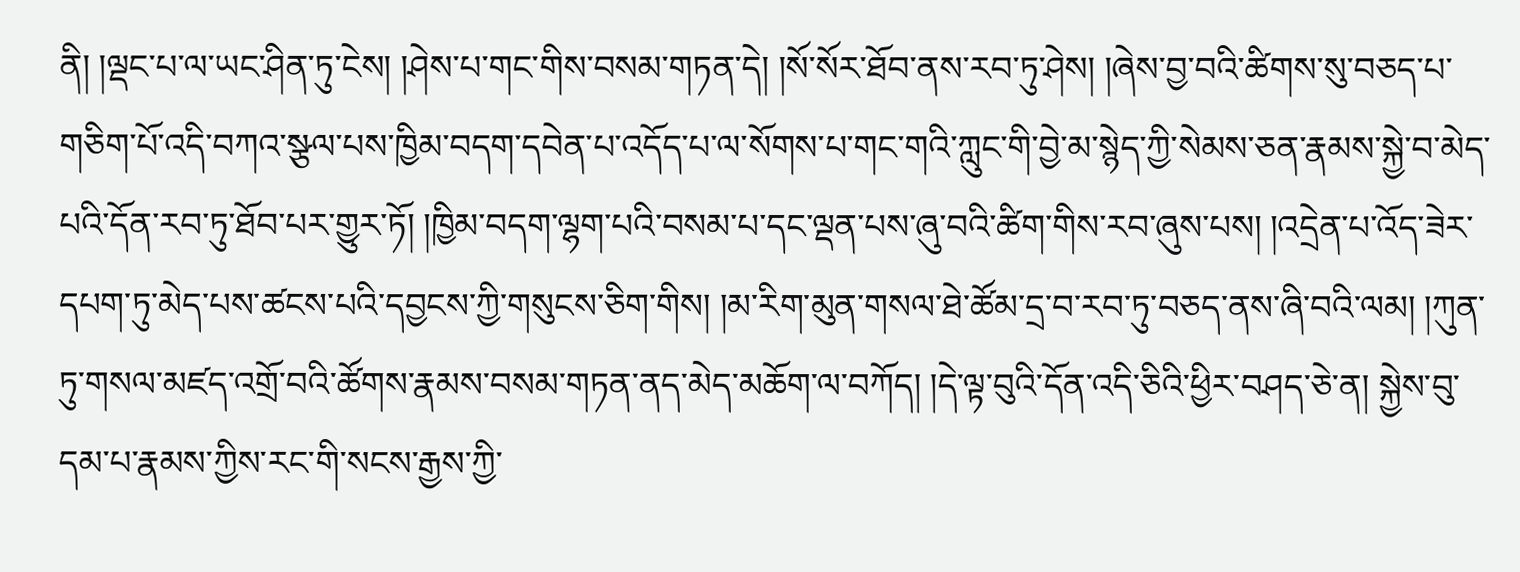ནི། །ལྡང་པ་ལ་ཡང་ཤིན་ཏུ་ངེས། །ཤེས་པ་གང་གིས་བསམ་གཏན་དེ། །སོ་སོར་ཐོབ་ནས་རབ་ཏུ་ཤེས། །ཞེས་བྱ་བའི་ཚིགས་སུ་བཅད་པ་གཅིག་པོ་འདི་བཀའ་སྩལ་པས་ཁྱིམ་བདག་དབེན་པ་འདོད་པ་ལ་སོགས་པ་གང་གའི་ཀླུང་གི་བྱེ་མ་སྙེད་ཀྱི་སེམས་ཅན་རྣམས་སྐྱེ་བ་མེད་པའི་དོན་རབ་ཏུ་ཐོབ་པར་གྱུར་ཏོ། །ཁྱིམ་བདག་ལྷག་པའི་བསམ་པ་དང་ལྡན་པས་ཞུ་བའི་ཚིག་གིས་རབ་ཞུས་པས། །འདྲེན་པ་འོད་ཟེར་དཔག་ཏུ་མེད་པས་ཚངས་པའི་དབྱངས་ཀྱི་གསུངས་ཅིག་གིས། །མ་རིག་མུན་གསལ་ཐེ་ཚོམ་དྲ་བ་རབ་ཏུ་བཅད་ནས་ཞི་བའི་ལམ། །ཀུན་ཏུ་གསལ་མཛད་འགྲོ་བའི་ཚོགས་རྣམས་བསམ་གཏན་ནད་མེད་མཆོག་ལ་བཀོད། །དེ་ལྟ་བུའི་དོན་འདི་ཅིའི་ཕྱིར་བཤད་ཅེ་ན། སྐྱེས་བུ་དམ་པ་རྣམས་ཀྱིས་རང་གི་སངས་རྒྱས་ཀྱི་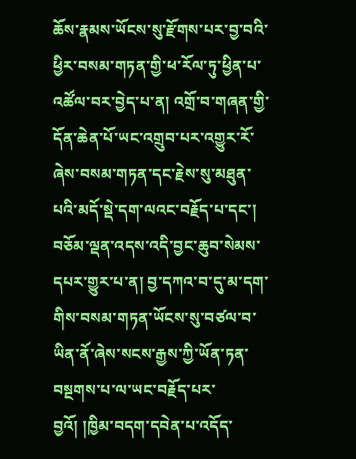ཆོས་རྣམས་ཡོངས་སུ་རྫོགས་པར་བྱ་བའི་ཕྱིར་བསམ་གཏན་གྱི་ཕ་རོལ་ཏུ་ཕྱིན་པ་འཚོལ་བར་བྱེད་པ་ན། འགྲོ་བ་གཞན་གྱི་དོན་ཆེན་པོ་ཡང་འགྲུབ་པར་འགྱུར་རོ་ཞེས་བསམ་གཏན་དང་རྗེས་སུ་མཐུན་པའི་མདོ་སྡེ་དག་ལའང་བརྗོད་པ་དང་། བཅོམ་ལྡན་འདས་འདི་བྱང་ཆུབ་སེམས་དཔར་གྱུར་པ་ན། བྱ་དཀའ་བ་དུ་མ་དག་གིས་བསམ་གཏན་ཡོངས་སུ་བཙལ་བ་ཡིན་ནོ་ཞེས་སངས་རྒྱས་ཀྱི་ཡོན་ཏན་བསྔགས་པ་ལ་ཡང་བརྗོད་པར་བྱའོ། །ཁྱིམ་བདག་དབེན་པ་འདོད་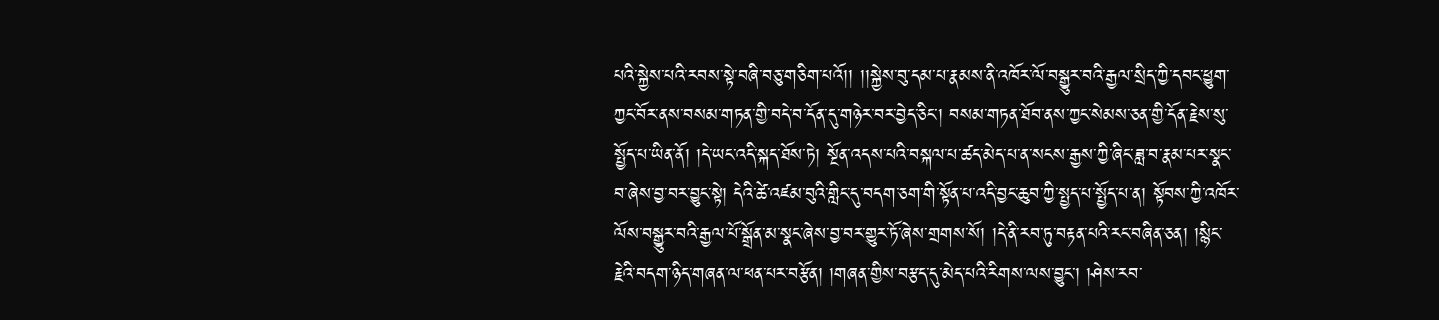པའི་སྐྱེས་པའི་རབས་སྟེ་བཞི་བཅུ་གཅིག་པའོ།། །།སྐྱེས་བུ་དམ་པ་རྣམས་ནི་འཁོར་ལོ་བསྒྱུར་བའི་རྒྱལ་སྲིད་ཀྱི་དབང་ཕྱུག་ཀྱང་བོར་ནས་བསམ་གཏན་གྱི་བདེ་བ་དོན་དུ་གཉེར་བར་བྱེད་ཅིང་། བསམ་གཏན་ཐོབ་ནས་ཀྱང་སེམས་ཅན་གྱི་དོན་རྗེས་སུ་སྤྱོད་པ་ཡིན་ནོ། །དེ་ཡང་འདི་སྐད་ཐོས་ཏེ། སྔོན་འདས་པའི་བསྐལ་པ་ཚད་མེད་པ་ན་སངས་རྒྱས་ཀྱི་ཞིང་ཟླ་བ་རྣམ་པར་སྣང་བ་ཞེས་བྱ་བར་བྱུང་སྟེ། དེའི་ཚེ་འཛམ་བུའི་གླིང་དུ་བདག་ཅག་གི་སྟོན་པ་འདི་བྱང་ཆུབ་ཀྱི་སྤྱད་པ་སྤྱོད་པ་ན། སྟོབས་ཀྱི་འཁོར་ལོས་བསྒྱུར་བའི་རྒྱལ་པོ་སྒྲོན་མ་སྣང་ཞེས་བྱ་བར་གྱུར་ཏོ་ཞེས་གྲགས་སོ། །དེ་ནི་རབ་ཏུ་བརྟན་པའི་རང་བཞིན་ཅན། །སྙིང་རྗེའི་བདག་ཉིད་གཞན་ལ་ཕན་པར་བརྩོན། །གཞན་གྱིས་བརྩད་དུ་མེད་པའི་རིགས་ལས་བྱུང་། །ཤེས་རབ་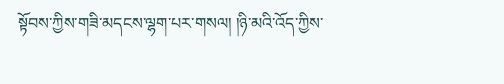སྟོབས་ཀྱིས་གཟི་མདངས་ལྷག་པར་གསལ། །ཉི་མའི་འོད་ཀྱིས་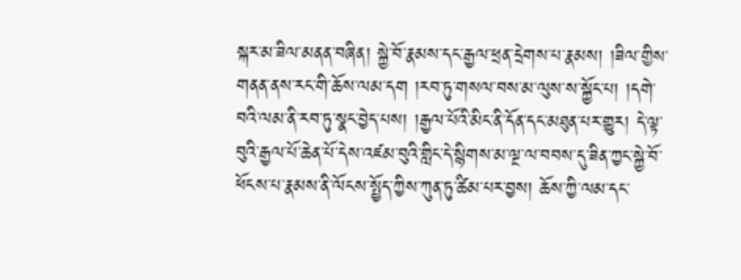སྐར་མ་ཟིལ་མནན་བཞིན། སྐྱེ་བོ་རྣམས་དང་རྒྱལ་ཕྲན་དྲེགས་པ་རྣམས། །ཟིལ་གྱིས་གནན་ནས་རང་གི་ཆོས་ལམ་དག །རབ་ཏུ་གསལ་བས་མ་ལུས་ས་སྐྱོང་པ། །དགེ་བའི་ལམ་ནི་རབ་ཏུ་སྣང་བྱེད་པས། །རྒྱལ་པོའི་མིང་ནི་དོན་དང་མཐུན་པར་གྱུར། དེ་ལྟ་བུའི་རྒྱལ་པོ་ཆེན་པོ་དེས་འཛམ་བུའི་གླིང་དེ་སྙིགས་མ་ལྔ་ལ་བབས་དུ་ཟིན་ཀྱང་སྐྱེ་བོ་ཕོངས་པ་རྣམས་ནི་ལོངས་སྤྱོད་ཀྱིས་ཀུན་ཏུ་ཚིམ་པར་བྱས། ཆོས་ཀྱི་ལམ་དང་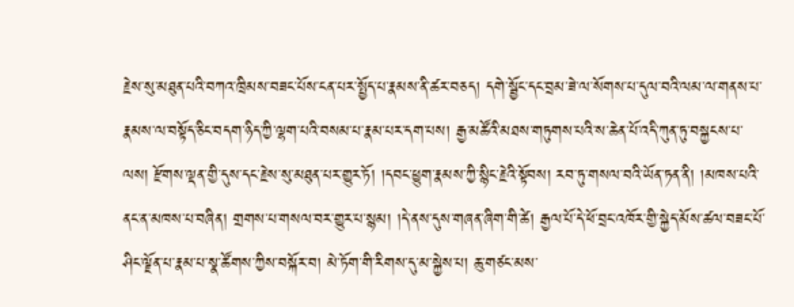རྗེས་སུ་མཐུན་པའི་བཀའ་ཁྲིམས་བཟང་པོས་ངན་པར་སྤྱོད་པ་རྣམས་ནི་ཚར་བཅད། དགེ་སྦྱོང་དང་བྲམ་ཟེ་ལ་སོགས་པ་དུལ་བའི་ལམ་ལ་གནས་པ་རྣམས་ལ་བསྟོད་ཅིང་བདག་ཉིད་ཀྱི་ལྷག་པའི་བསམ་པ་རྣམ་པར་དག་པས། རྒྱ་མཚོའི་མཐས་གཏུགས་པའི་ས་ཆེན་པོ་འདི་ཀུན་ཏུ་བསྐྱངས་པ་ལས། རྫོགས་ལྡན་གྱི་དུས་དང་རྗེས་སུ་མཐུན་པར་གྱུར་ཏོ། །དབང་ཕྱུག་རྣམས་ཀྱི་སྙིང་རྗེའི་སྟོབས། རབ་ཏུ་གསལ་བའི་ཡོན་ཏན་ནི། །མཁས་པའི་ནང་ན་མཁས་པ་བཞིན། གྲགས་པ་གསལ་བར་གྱུར་པ་སྙམ། །དེ་ནས་དུས་གཞན་ཞིག་གི་ཚེ། རྒྱལ་པོ་དེ་ཕོ་བྲང་འཁོར་གྱི་སྐྱེད་མོས་ཚལ་བཟང་པོ་ཤིང་ལྗོན་པ་རྣམ་པ་སྣ་ཚོགས་ཀྱིས་བསྐོར་བ། མེ་ཏོག་གི་རིགས་དུ་མ་སྐྱེས་པ། ཆུ་གཙང་མས་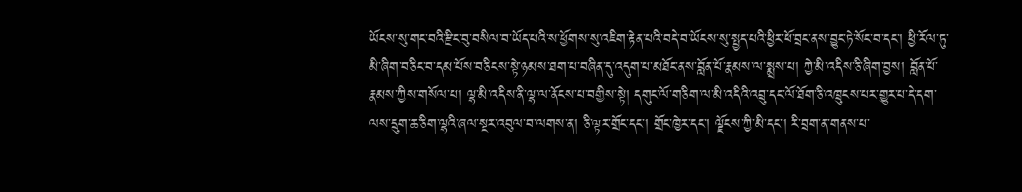ཡོངས་སུ་གང་བའི་རྫིང་བུ་བསིལ་བ་ཡོད་པའི་ས་ཕྱོགས་སུ་འཇིག་རྟེན་པའི་བདེ་བ་ཡོངས་སུ་སྤྱད་པའི་ཕྱིར་ཕོ་བྲང་ནས་བྱུང་ཏེ་སོང་བ་དང་། ཕྱི་རོལ་ཏུ་མི་ཞིག་བཅིང་བ་དམ་པོས་བཅིངས་སྟེ་ཉམས་ཐག་པ་བཞིན་དུ་འདུག་པ་མཐོང་ནས་བློན་པོ་རྣམས་ལ་སྨྲས་པ། ཀྱེ་མི་འདིས་ཅི་ཞིག་བྱས། བློན་པོ་རྣམས་ཀྱིས་གསོལ་པ། ལྷ་མི་འདིས་ནི་ལྷ་ལ་ནོངས་པ་བགྱིས་སྟེ། དགུང་ལོ་གཅིག་ལ་མི་འདིའི་འབྲུ་དང་ལོ་ཐོག་ཅི་འཁྲུངས་པར་གྱུར་པ་དེ་དག་ལས་དྲུག་ཆ་ཅིག་ལྷའི་ཞལ་སྔར་འབུལ་བ་ལགས་ན། ཅི་ལྟར་གྲོང་དང་། གྲོང་ཁྱེར་དང་། ལྗོངས་ཀྱི་མི་དང་། རི་བྲག་ན་གནས་པ་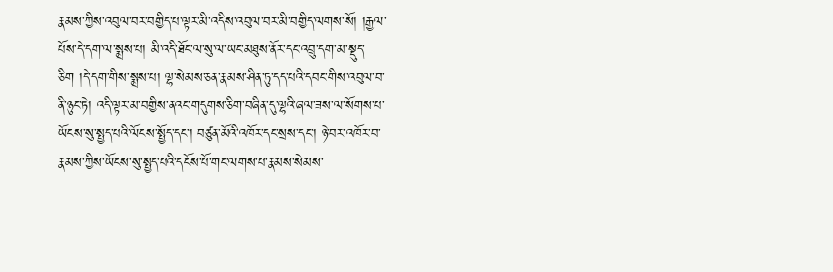རྣམས་ཀྱིས་འབུལ་བར་བགྱིད་པ་ལྟར་མི་འདིས་འབུལ་བར་མི་བགྱིད་ལགས་སོ། །རྒྱལ་པོས་དེ་དག་ལ་སྨྲས་པ། མི་འདི་ཐོང་ལ་སུ་ལ་ཡང་མཐུས་ནོར་དང་འབྲུ་དག་མ་སྡུད་ཅིག །དེ་དག་གིས་སྨྲས་པ། ལྷ་སེམས་ཅན་རྣམས་ཤིན་ཏུ་དད་པའི་དབང་གིས་འབུལ་བ་ནི་ཉུང་ཏེ། འདི་ལྟར་མ་བགྱིས་ནའང་གདུགས་ཅིག་བཞིན་དུ་ལྷའི་ཞལ་ཟས་ལ་སོགས་པ་ཡོངས་སུ་སྤྱད་པའི་ལོངས་སྤྱོད་དང་། བཙུན་མོའི་འཁོར་དང་སྲས་དང་། ཉེ་བར་འཁོར་བ་རྣམས་ཀྱིས་ཡོངས་སུ་སྤྱད་པའི་དངོས་པོ་གང་ལགས་པ་རྣམས་སེམས་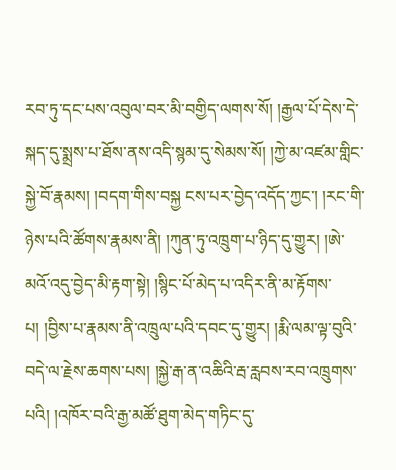རབ་ཏུ་དང་པས་འབུལ་བར་མི་བགྱིད་ལགས་སོ། །རྒྱལ་པོ་དེས་དེ་སྐད་དུ་སྨྲས་པ་ཐོས་ནས་འདི་སྙམ་དུ་སེམས་སོ། །ཀྱེ་མ་འཛམ་གླིང་སྐྱེ་བོ་རྣམས། །བདག་གིས་བསྐྱ ངས་པར་བྱེད་འདོད་ཀྱང་། །རང་གི་ཉེས་པའི་ཚོགས་རྣམས་ནི། །ཀུན་ཏུ་འཁྲུག་པ་ཉིད་དུ་གྱུར། །ཨེ་མའོ་འདུ་བྱེད་མི་རྟག་སྟེ། །སྙིང་པོ་མེད་པ་འདིར་ནི་མ་རྟོགས་པ། །བྱིས་པ་རྣམས་ནི་འཁྲུལ་པའི་དབང་དུ་གྱུར། །རྨི་ལམ་ལྟ་བུའི་བདེ་ལ་རྗེས་ཆགས་པས། །སྐྱེ་རྒ་ན་འཆིའི་རྦ་རླབས་རབ་འཁྲུགས་པའི། །འཁོར་བའི་རྒྱ་མཚོ་ཐུག་མེད་གཏིང་དུ་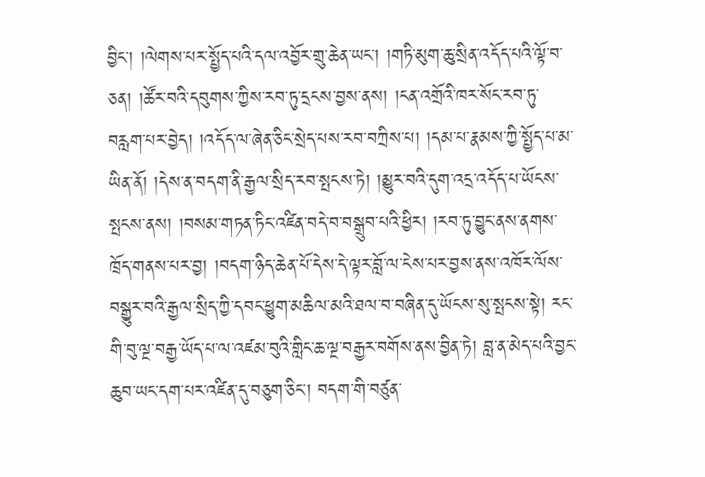བྱིང་། །ལེགས་པར་སྤྱོད་པའི་དལ་འབྱོར་གྲུ་ཆེན་ཡང་། །གཏི་མུག་ཆུ་སྲིན་འདོད་པའི་ལྟོ་བ་ཅན། །ཚོར་བའི་དབུགས་ཀྱིས་རབ་ཏུ་དྲངས་བྱས་ནས། །ངན་འགྲོའི་ཁར་སོང་རབ་ཏུ་བརླག་པར་བྱེད། །འདོད་ལ་ཞེན་ཅིང་སྲེད་པས་རབ་བཀྲིས་པ། །དམ་པ་རྣམས་ཀྱི་སྤྱོད་པ་མ་ཡིན་ནོ། །དེས་ན་བདག་ནི་རྒྱལ་སྲིད་རབ་སྤངས་ཏེ། །མྱུར་བའི་དུག་འདྲ་འདོད་པ་ཡོངས་སྤངས་ནས། །བསམ་གཏན་ཏིང་འཛིན་བདེ་བ་བསྒྲུབ་པའི་ཕྱིར། །རབ་ཏུ་བྱུང་ནས་ནགས་ཁྲོད་གནས་པར་བྱ། །བདག་ཉིད་ཆེན་པོ་དེས་དེ་ལྟར་བློ་ལ་ངེས་པར་བྱས་ནས་འཁོར་ལོས་བསྒྱུར་བའི་རྒྱལ་སྲིད་ཀྱི་དབང་ཕྱུག་མཆིལ་མའི་ཐལ་བ་བཞིན་དུ་ཡོངས་སུ་སྤངས་སྟེ། རང་གི་བུ་ལྔ་བརྒྱ་ཡོད་པ་ལ་འཛམ་བུའི་གླིང་ཆ་ལྔ་བརྒྱར་བགོས་ནས་བྱིན་ཏེ། བླ་ན་མེད་པའི་བྱང་ཆུབ་ཡང་དག་པར་འཛིན་དུ་བཅུག་ཅིང་། བདག་གི་བཙུན་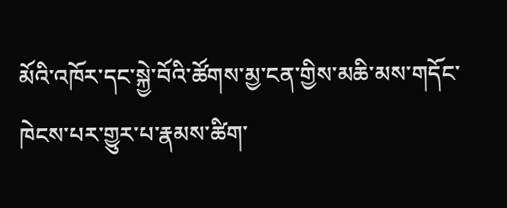མོའི་འཁོར་དང་སྐྱེ་བོའི་ཚོགས་མྱ་ངན་གྱིས་མཆི་མས་གདོང་ཁེངས་པར་གྱུར་པ་རྣམས་ཚིག་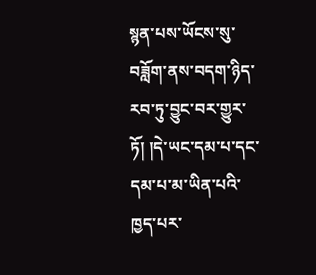སྙན་པས་ཡོངས་སུ་བཟློག་ནས་བདག་ཉིད་རབ་ཏུ་བྱུང་བར་གྱུར་ཏོ། །དེ་ཡང་དམ་པ་དང་དམ་པ་མ་ཡིན་པའི་ཁྱད་པར་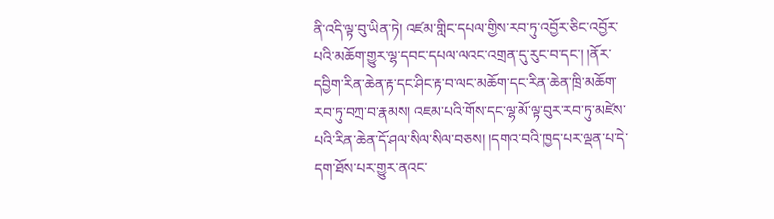ནི་འདི་ལྟ་བུ་ཡིན་ཏེ། འཛམ་གླིང་དཔལ་གྱིས་རབ་ཏུ་འབྱོར་ཅིང་འབྱོར་པའི་མཆོག་གྱུར་ལྷ་དབང་དཔལ་ལའང་འགྲན་དུ་རུང་བ་དང་། །ནོར་དབྱིག་རིན་ཆེན་རྟ་དང་ཤིང་རྟ་བ་ལང་མཆོག་དང་རིན་ཆེན་ཁྲི་མཆོག་རབ་ཏུ་བཀྲ་བ་རྣམས། འཇམ་པའི་གོས་དང་ལྷ་མོ་ལྟ་བུར་རབ་ཏུ་མཛེས་པའི་རིན་ཆེན་དོ་ཤལ་སིལ་སིལ་བཅས། །དགའ་བའི་ཁྱད་པར་ལྡན་པ་དེ་དག་ཐོས་པར་གྱུར་ནའང་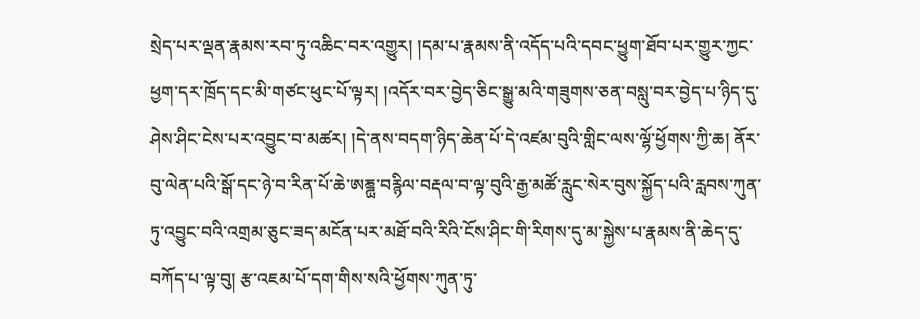སྲེད་པར་ལྡན་རྣམས་རབ་ཏུ་འཆིང་བར་འགྱུར། །དམ་པ་རྣམས་ནི་འདོད་པའི་དབང་ཕྱུག་ཐོབ་པར་གྱུར་ཀྱང་ཕྱག་དར་ཁྲོད་དང་མི་གཙང་ཕུང་པོ་ལྟར། །འདོར་བར་བྱེད་ཅིང་སྒྱུ་མའི་གཟུགས་ཅན་བསླུ་བར་བྱེད་པ་ཉིད་དུ་ཤེས་ཤིང་ངེས་པར་འབྱུང་བ་མཚར། །དེ་ནས་བདག་ཉིད་ཆེན་པོ་དེ་འཛམ་བུའི་གླིང་ལས་ལྷོ་ཕྱོགས་ཀྱི་ཆ། ནོར་བུ་ལེན་པའི་སྒོ་དང་ཉེ་བ་རིན་པོ་ཆེ་ཨཎྜྻ་བརྙིལ་བརྡལ་བ་ལྟ་བུའི་རྒྱ་མཚོ་རླུང་སེར་བུས་སྐྱོད་པའི་རླབས་ཀུན་ཏུ་འབྱུང་བའི་འགྲམ་ཅུང་ཟད་མངོན་པར་མཐོ་བའི་རིའི་ངོས་ཤིང་གི་རིགས་དུ་མ་སྐྱེས་པ་རྣམས་ནི་ཆེད་དུ་བཀོད་པ་ལྟ་བུ། རྩ་འཇམ་པོ་དག་གིས་སའི་ཕྱོགས་ཀུན་ཏུ་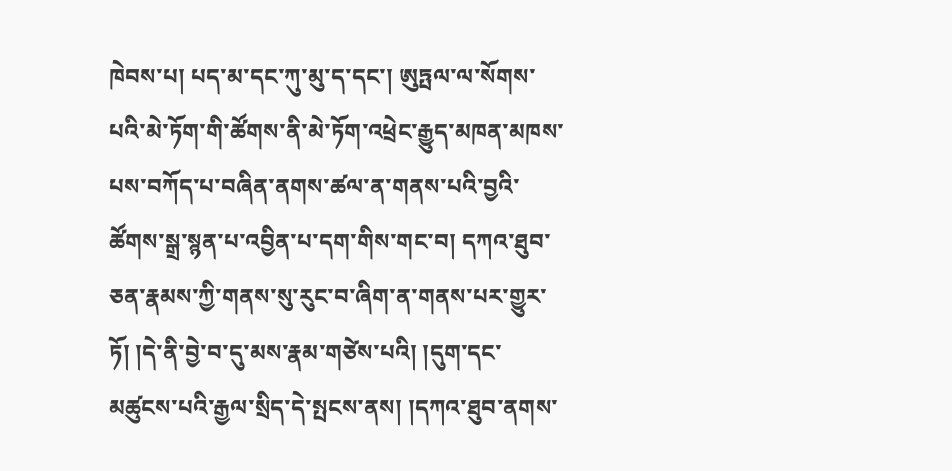ཁེབས་པ། པད་མ་དང་ཀུ་མུ་ད་དང་། ཨུཏྤལ་ལ་སོགས་པའི་མེ་ཏོག་གི་ཚོགས་ནི་མེ་ཏོག་འཕྲེང་རྒྱུད་མཁན་མཁས་པས་བཀོད་པ་བཞིན་ནགས་ཚལ་ན་གནས་པའི་བྱའི་ཚོགས་སྒྲ་སྙན་པ་འབྱིན་པ་དག་གིས་གང་བ། དཀའ་ཐུབ་ཅན་རྣམས་ཀྱི་གནས་སུ་རུང་བ་ཞིག་ན་གནས་པར་གྱུར་ཏོ། །དེ་ནི་བྱེ་བ་དུ་མས་རྣམ་གཙེས་པའི། །དུག་དང་མཚུངས་པའི་རྒྱལ་སྲིད་དེ་སྤངས་ནས། །དཀའ་ཐུབ་ནགས་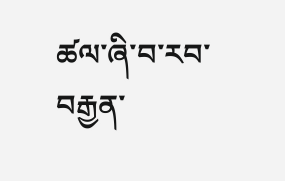ཚལ་ཞི་བ་རབ་བརྒྱན་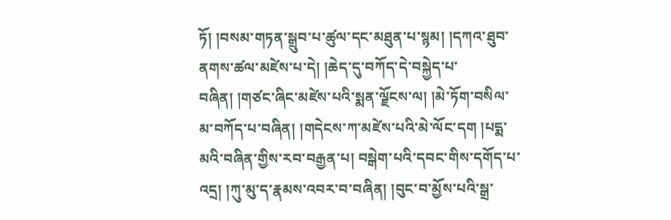ཏོ། །བསམ་གཏན་སྒྲུབ་པ་ཚུལ་དང་མཐུན་པ་སྙམ། །དཀའ་ཐུབ་ནགས་ཚལ་མཛེས་པ་དེ། །ཆེད་དུ་བཀོད་དེ་བསྐྱེད་པ་བཞིན། །གཙང་ཞིང་མཛེས་པའི་སྨན་ལྗོངས་ལ། །མེ་ཏོག་བསིལ་མ་བཀོད་པ་བཞིན། །གདེངས་ཀ་མཛེས་པའི་མེ་ལོང་དག །པདྨ་མའི་བཞིན་གྱིས་རབ་བརྒྱན་པ། བསྒེག་པའི་དབང་གིས་དགོད་པ་འདྲ། །ཀུ་མུ་ད་རྣམས་འབར་བ་བཞིན། །བུང་བ་མྱོས་པའི་སྒྲ་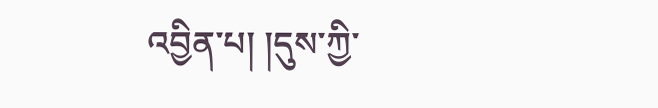འབྱིན་པ། །དུས་ཀྱི་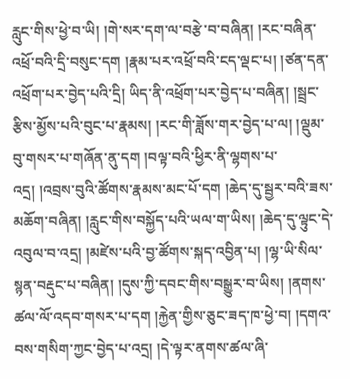རླུང་གིས་ཕྱེ་བ་ཡི། །གེ་སར་དག་ལ་བརྩེ་བ་བཞིན། །རང་བཞིན་འཕྲོ་བའི་དྲི་བསུང་དག །རྣམ་པར་འཕྲོ་བའི་ངད་ལྡང་པ། །ཙན་དན་འཕྲོག་པར་བྱེད་པའི་དྲི། ཡིད་ནི་འཕྲོག་པར་བྱེད་པ་བཞིན། །སྦྲང་རྩིས་མྱོས་པའི་བུང་པ་རྣམས། །རང་གི་ཟློས་གར་བྱེད་པ་ལ། །ལྡུམ་བུ་གསར་པ་གཞོན་ནུ་དག །བལྟ་བའི་ཕྱིར་ནི་ལྷགས་པ་འདྲ། །འབྲས་བུའི་ཚོགས་རྣམས་མང་པོ་དག །ཆེད་དུ་སྦྱར་བའི་ཟས་མཆོག་བཞིན། །རླུང་གིས་བསྐྱོད་པའི་ཡལ་ག་ཡིས། །ཆེད་དུ་ལྟུང་དེ་འབུལ་བ་འདྲ། །མཛེས་པའི་བྱ་ཚོགས་སྐད་འབྱིན་པ། །ལྷ་ཡི་སིལ་སྙན་བརྡུང་པ་བཞིན། །དུས་ཀྱི་དབང་གིས་བསྒྱུར་བ་ཡིས། །ནགས་ཚལ་ལོ་འདབ་གསར་པ་དག །རྐྱེན་གྱིས་ཅུང་ཟད་ཁ་ཕྱེ་བ། །དགའ་བས་གསིག་ཀྱང་བྱེད་པ་འདྲ། །དེ་ལྟར་ནགས་ཚལ་ཞི་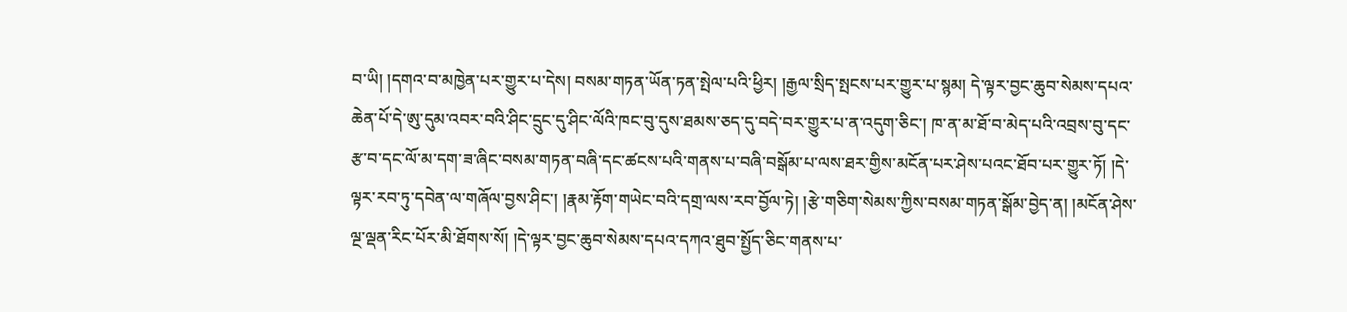བ་ཡི། །དགའ་བ་མཁྱེན་པར་གྱུར་པ་དེས། བསམ་གཏན་ཡོན་ཏན་སྤེལ་པའི་ཕྱིར། །རྒྱལ་སྲིད་སྤངས་པར་གྱུར་པ་སྙམ། དེ་ལྟར་བྱང་ཆུབ་སེམས་དཔའ་ཆེན་པོ་དེ་ཨུ་དུམ་འབར་བའི་ཤིང་དྲུང་དུ་ཤིང་ལོའི་ཁང་བུ་དུས་ཐམས་ཅད་དུ་བདེ་བར་གྱུར་པ་ན་འདུག་ཅིང་། ཁ་ན་མ་ཐོ་བ་མེད་པའི་འབྲས་བུ་དང་རྩ་བ་དང་ལོ་མ་དག་ཟ་ཞིང་བསམ་གཏན་བཞི་དང་ཚངས་པའི་གནས་པ་བཞི་བསྒོམ་པ་ལས་ཐར་གྱིས་མངོན་པར་ཤེས་པའང་ཐོབ་པར་གྱུར་ཏོ། །དེ་ལྟར་རབ་ཏུ་དབེན་ལ་གཞོལ་བྱས་ཤིང་། །རྣམ་རྟོག་གཡེང་བའི་དགྲ་ལས་རབ་བྱོལ་ཏེ། །རྩེ་གཅིག་སེམས་ཀྱིས་བསམ་གཏན་སྒོམ་བྱེད་ན། །མངོན་ཤེས་ལྔ་ལྡན་རིང་པོར་མི་ཐོགས་སོ། །དེ་ལྟར་བྱང་ཆུབ་སེམས་དཔའ་དཀའ་ཐུབ་སྤྱོད་ཅིང་གནས་པ་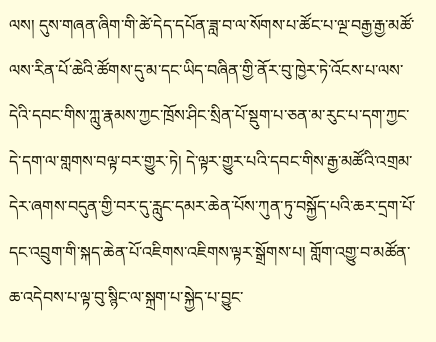ལས། དུས་གཞན་ཞིག་གི་ཚེ་དེད་དཔོན་ཟླ་བ་ལ་སོགས་པ་ཚོང་པ་ལྔ་བརྒྱ་རྒྱ་མཚོ་ལས་རིན་པོ་ཆེའི་ཚོགས་དུ་མ་དང་ཡིད་བཞིན་གྱི་ནོར་བུ་ཁྱེར་ཏེ་འོངས་པ་ལས་དེའི་དབང་གིས་ཀླུ་རྣམས་ཀྱང་ཁྲོས་ཤིང་སྲིན་པོ་སྡུག་པ་ཅན་མ་རུང་པ་དག་ཀྱང་དེ་དག་ལ་གླགས་བལྟ་བར་གྱུར་ཏེ། དེ་ལྟར་གྱུར་པའི་དབང་གིས་རྒྱ་མཚོའི་འགྲམ་དེར་ཞགས་བདུན་གྱི་བར་དུ་རླུང་དམར་ཆེན་པོས་ཀུན་ཏུ་བསྐྱོད་པའི་ཆར་དྲག་པོ་དང་འབྲུག་གི་སྐད་ཆེན་པོ་འཇིགས་འཇིགས་ལྟར་སྒྲོགས་པ། གློག་འགྱུ་བ་མཚོན་ཆ་འདེབས་པ་ལྟ་བུ་སྙིང་ལ་སྐྲག་པ་སྐྱེད་པ་བྱུང་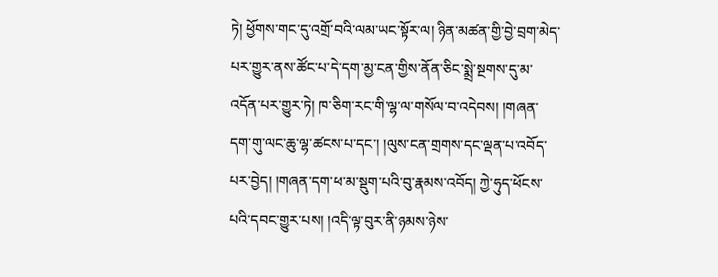ཏེ། ཕྱོགས་གང་དུ་འགྲོ་བའི་ལམ་ཡང་སྟོར་ལ། ཉིན་མཚན་གྱི་བྱེ་བྲག་མེད་པར་གྱུར་ནས་ཚོང་པ་དེ་དག་མྱ་ངན་གྱིས་ནོན་ཅིང་སྨྲེ་སྔགས་དུ་མ་འདོན་པར་གྱུར་ཏེ། ཁ་ཅིག་རང་གི་ལྷ་ལ་གསོལ་བ་འདེབས། །གཞན་དག་གུ་ལང་ཆུ་ལྷ་ཚངས་པ་དང་། །ལུས་ངན་གྲགས་དང་ལྡན་པ་འབོད་པར་བྱེད། །གཞན་དག་ཕ་མ་སྡུག་པའི་བུ་རྣམས་འབོད། ཀྱེ་ཧུད་ཕོངས་པའི་དབང་གྱུར་པས། །འདི་ལྟ་བུར་ནི་ཉམས་ཉེས་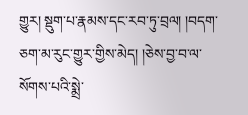གྱུར། སྡུག་པ་རྣམས་དང་རབ་ཏུ་བྲལ། །བདག་ཅག་མ་རུང་གྱུར་གྱིས་མེད། །ཅེས་བྱ་བ་ལ་སོགས་པའི་སྨྲེ་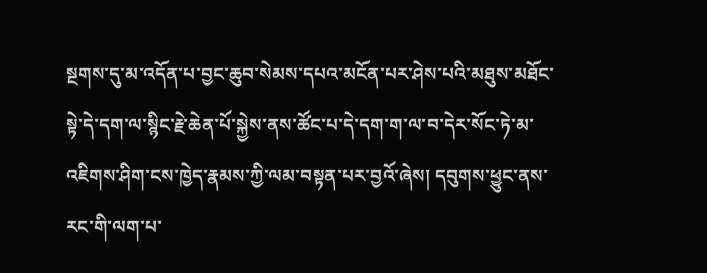སྔགས་དུ་མ་འདོན་པ་བྱང་ཆུབ་སེམས་དཔའ་མངོན་པར་ཤེས་པའི་མཐུས་མཐོང་སྟེ་དེ་དག་ལ་སྙིང་རྗེ་ཆེན་པོ་སྐྱེས་ནས་ཚོང་པ་དེ་དག་ག་ལ་བ་དེར་སོང་ཏེ་མ་འཇིགས་ཤིག་ངས་ཁྱེད་རྣམས་ཀྱི་ལམ་བསྟན་པར་བྱའོ་ཞེས། དབུགས་ཕྱུང་ནས་རང་གི་ལག་པ་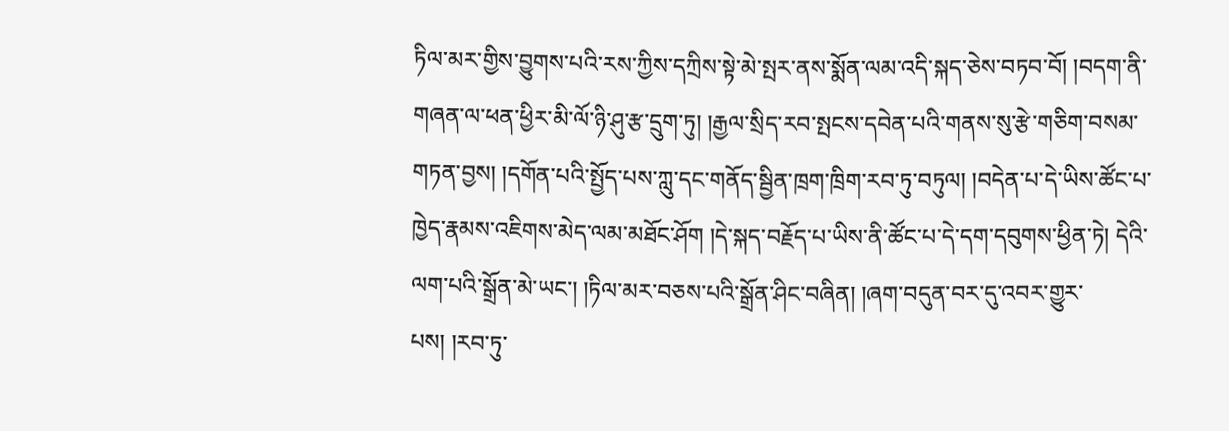ཏིལ་མར་གྱིས་བྱུགས་པའི་རས་ཀྱིས་དཀྲིས་སྟེ་མེ་སྤར་ནས་སྨོན་ལམ་འདི་སྐད་ཅེས་བཏབ་བོ། །བདག་ནི་གཞན་ལ་ཕན་ཕྱིར་མི་ལོ་ཉི་ཤུ་རྩ་དྲུག་ཏུ། །རྒྱལ་སྲིད་རབ་སྤངས་དབེན་པའི་གནས་སུ་རྩེ་གཅིག་བསམ་གཏན་བྱས། །དགོན་པའི་སྤྱོད་པས་ཀླུ་དང་གནོད་སྦྱིན་ཁྲག་ཁྲིག་རབ་ཏུ་བཏུལ། །བདེན་པ་དེ་ཡིས་ཚོང་པ་ཁྱེད་རྣམས་འཇིགས་མེད་ལམ་མཐོང་ཤོག །དེ་སྐད་བརྗོད་པ་ཡིས་ནི་ཚོང་པ་དེ་དག་དབུགས་ཕྱིན་ཏེ། དེའི་ལག་པའི་སྒྲོན་མེ་ཡང་། །ཏིལ་མར་བཅས་པའི་སྒྲོན་ཤིང་བཞིན། །ཞག་བདུན་བར་དུ་འབར་གྱུར་པས། །རབ་ཏུ་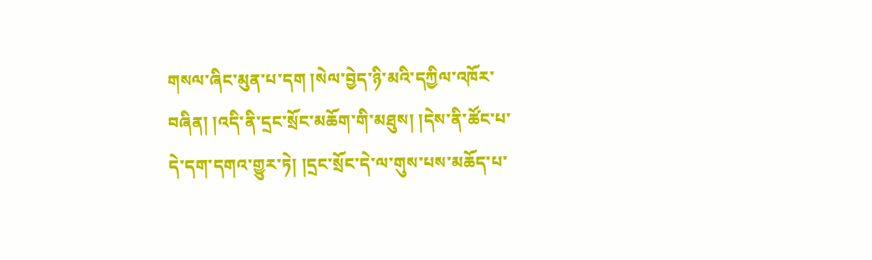གསལ་ཞིང་མུན་པ་དག །སེལ་བྱེད་ཉི་མའི་དཀྱིལ་འཁོར་བཞིན། །འདི་ནི་དྲང་སྲོང་མཆོག་གི་མཐུས། །དེས་ནི་ཚོང་པ་དེ་དག་དགའ་གྱུར་ཏེ། །དྲང་སྲོང་དེ་ལ་གུས་པས་མཆོད་པ་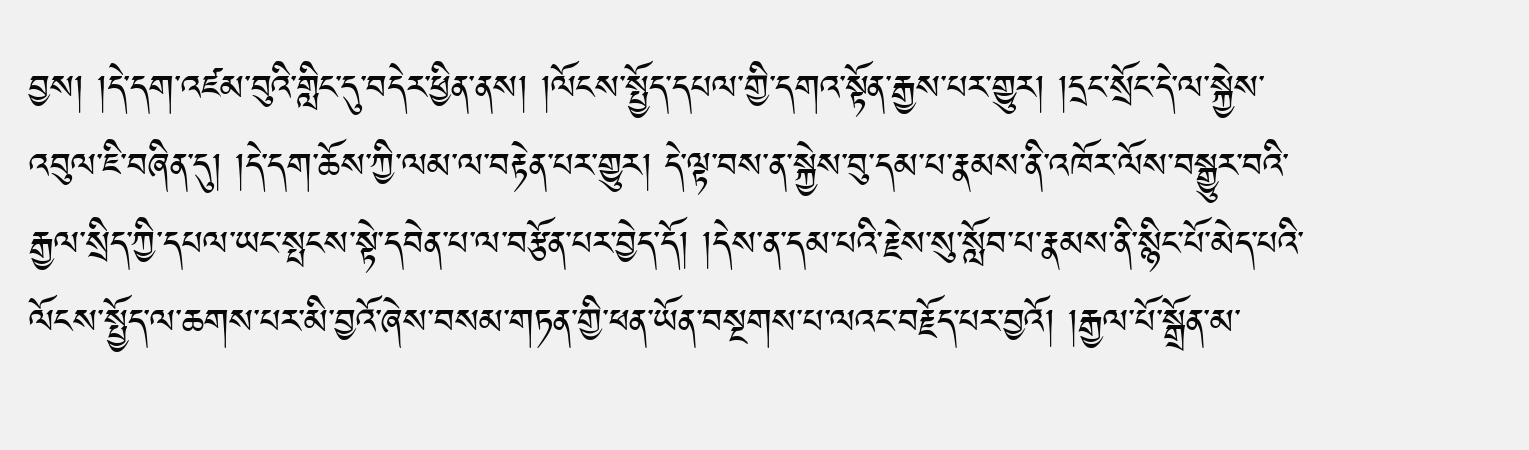བྱས། །དེ་དག་འཛམ་བུའི་གླིང་དུ་བདེར་ཕྱིན་ནས། །ལོངས་སྤྱོད་དཔལ་གྱི་དགའ་སྟོན་རྒྱས་པར་གྱུར། །དྲང་སྲོང་དེ་ལ་སྐྱེས་འབུལ་ཇི་བཞིན་དུ། །དེ་དག་ཆོས་ཀྱི་ལམ་ལ་བརྟེན་པར་གྱུར། དེ་ལྟ་བས་ན་སྐྱེས་བུ་དམ་པ་རྣམས་ནི་འཁོར་ལོས་བསྒྱུར་བའི་རྒྱལ་སྲིད་ཀྱི་དཔལ་ཡང་སྤངས་སྟེ་དབེན་པ་ལ་བརྩོན་པར་བྱེད་དོ། །དེས་ན་དམ་པའི་རྗེས་སུ་སློབ་པ་རྣམས་ནི་སྙིང་པོ་མེད་པའི་ལོངས་སྤྱོད་ལ་ཆགས་པར་མི་བྱའོ་ཞེས་བསམ་གཏན་གྱི་ཕན་ཡོན་བསྔགས་པ་ལའང་བརྗོད་པར་བྱའོ། །རྒྱལ་པོ་སྒྲོན་མ་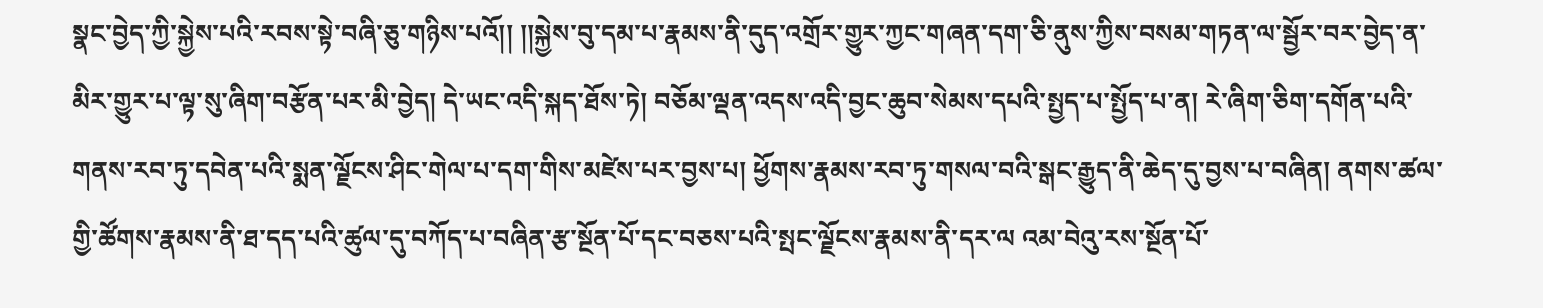སྣང་བྱེད་ཀྱི་སྐྱེས་པའི་རབས་སྟེ་བཞི་ཅུ་གཉིས་པའོ།། །།སྐྱེས་བུ་དམ་པ་རྣམས་ནི་དུད་འགྲོར་གྱུར་ཀྱང་གཞན་དག་ཅི་ནུས་ཀྱིས་བསམ་གཏན་ལ་སྦྱོར་བར་བྱེད་ན་མིར་གྱུར་པ་ལྟ་སུ་ཞིག་བརྩོན་པར་མི་བྱེད། དེ་ཡང་འདི་སྐད་ཐོས་ཏེ། བཅོམ་ལྡན་འདས་འདི་བྱང་ཆུབ་སེམས་དཔའི་སྤྱད་པ་སྤྱོད་པ་ན། རེ་ཞིག་ཅིག་དགོན་པའི་གནས་རབ་ཏུ་དབེན་པའི་སྨན་ལྗོངས་ཤིང་གེལ་པ་དག་གིས་མཛེས་པར་བྱས་པ། ཕྱོགས་རྣམས་རབ་ཏུ་གསལ་བའི་སྒང་རྒྱུད་ནི་ཆེད་དུ་བྱས་པ་བཞིན། ནགས་ཚལ་གྱི་ཚོགས་རྣམས་ནི་ཐ་དད་པའི་ཚུལ་དུ་བཀོད་པ་བཞིན་རྩ་སྔོན་པོ་དང་བཅས་པའི་སྤང་ལྗོངས་རྣམས་ནི་དར་ལ འམ་བེའུ་རས་སྔོན་པོ་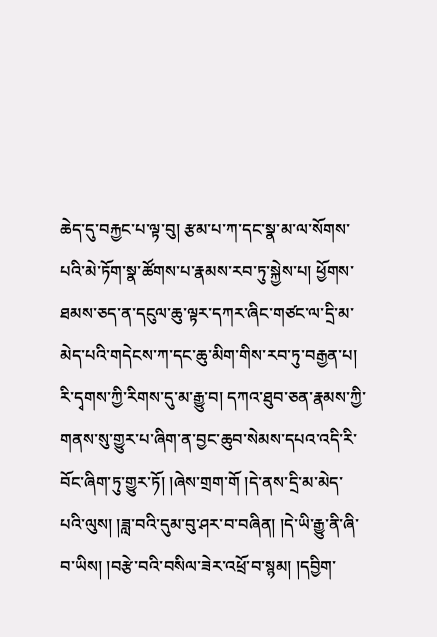ཆེད་དུ་བརྐྱང་པ་ལྟ་བུ། རྩམ་པ་ཀ་དང་སྣ་མ་ལ་སོགས་པའི་མེ་ཏོག་སྣ་ཚོགས་པ་རྣམས་རབ་ཏུ་སྐྱེས་པ། ཕྱོགས་ཐམས་ཅད་ན་དངུལ་ཆུ་ལྟར་དཀར་ཞིང་གཙང་ལ་དྲི་མ་མེད་པའི་གདེངས་ཀ་དང་ཆུ་མིག་གིས་རབ་ཏུ་བརྒྱན་པ། རི་དྭགས་ཀྱི་རིགས་དུ་མ་རྒྱུ་བ། དཀའ་ཐུབ་ཅན་རྣམས་ཀྱི་གནས་སུ་གྱུར་པ་ཞིག་ན་བྱང་ཆུབ་སེམས་དཔའ་འདི་རི་བོང་ཞིག་ཏུ་གྱུར་ཏོ། །ཞེས་གྲག་གོ །དེ་ནས་དྲི་མ་མེད་པའི་ལུས། །ཟླ་བའི་དུམ་བུ་ཤར་བ་བཞིན། །དེ་ཡི་རྒྱུ་ནི་ཞི་བ་ཡིས། །བརྩེ་བའི་བསིལ་ཟེར་འཕྲོ་བ་སྙམ། །དབྱིག་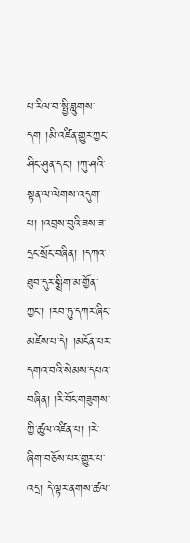པ་རིལ་བ་སྤྱི་བླུགས་དག །མི་འཛིན་གྱུར་ཀྱང་ཤིང་ཤུན་དང་། །ཀུ་ཤའི་སྟན་ལ་ལེགས་འདུག་པ། །འབྲས་བུའི་ཟས་ཟ་དྲང་སྲོང་བཞིན། །དཀའ་ཐུབ་དུར་སྨྲིག་མ་གྱོན་ཀྱང་། །རབ་ཏུ་དཀར་ཞིང་མཛེས་པ་དེ། །མངོན་པར་དགའ་བའི་སེམས་དཔའ་བཞིན། །རི་བོང་གཟུགས་ཀྱི་ཚུལ་འཛིན་པ། །རེ་ཞིག་བཅོས་པར་གྱུར་པ་འདྲ། དེ་ལྟར་ནགས་ཚལ་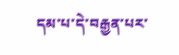དམ་པ་དེ་བརྒྱན་པར་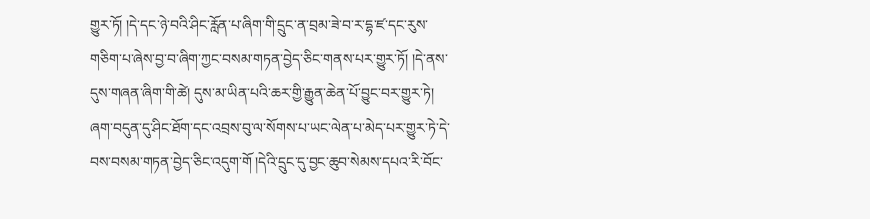གྱུར་ཏོ། །དེ་དང་ཉེ་བའི་ཤིང་རློན་པ་ཞིག་གི་དྲུང་ན་བྲམ་ཟེ་བ་ར་དྷ་ཛ་དང་རུས་གཅིག་པ་ཞེས་བྱ་བ་ཞིག་ཀྱང་བསམ་གཏན་བྱེད་ཅིང་གནས་པར་གྱུར་ཏོ། །དེ་ནས་དུས་གཞན་ཞིག་གི་ཚེ། དུས་མ་ཡིན་པའི་ཆར་གྱི་རྒྱུན་ཆེན་པོ་བྱུང་བར་གྱུར་ཏེ། ཞག་བདུན་དུ་ཤིང་ཐོག་དང་འབྲས་བུ་ལ་སོགས་པ་ཡང་ལེན་པ་མེད་པར་གྱུར་ཏེ་དེ་བས་བསམ་གཏན་བྱེད་ཅིང་འདུག་གོ །དེའི་དྲུང་དུ་བྱང་ཆུབ་སེམས་དཔའ་རི་བོང་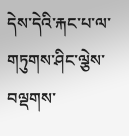དེས་དེའི་རྐང་པ་ལ་གཏུགས་ཤིང་ལྕེས་བལྡགས་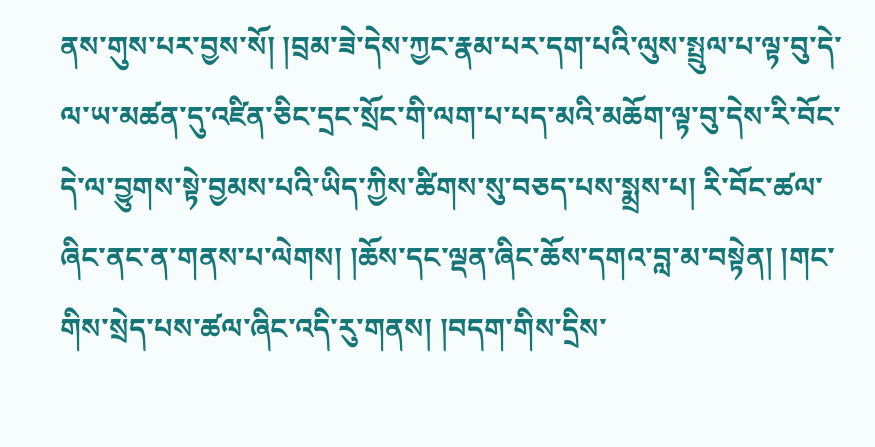ནས་གུས་པར་བྱས་སོ། །བྲམ་ཟེ་དེས་ཀྱང་རྣམ་པར་དག་པའི་ལུས་སྤྲུལ་པ་ལྟ་བུ་དེ་ལ་ཡ་མཚན་དུ་འཛིན་ཅིང་དྲང་སྲོང་གི་ལག་པ་པད་མའི་མཆོག་ལྟ་བུ་དེས་རི་བོང་དེ་ལ་བྱུགས་སྟེ་བྱམས་པའི་ཡིད་ཀྱིས་ཚིགས་སུ་བཅད་པས་སྨྲས་པ། རི་བོང་ཚལ་ཞིང་ནང་ན་གནས་པ་ལེགས། །ཆོས་དང་ལྡན་ཞིང་ཆོས་དགའ་བླ་མ་བསྟེན། །གང་གིས་སྲེད་པས་ཚལ་ཞིང་འདི་རུ་གནས། །བདག་གིས་དྲིས་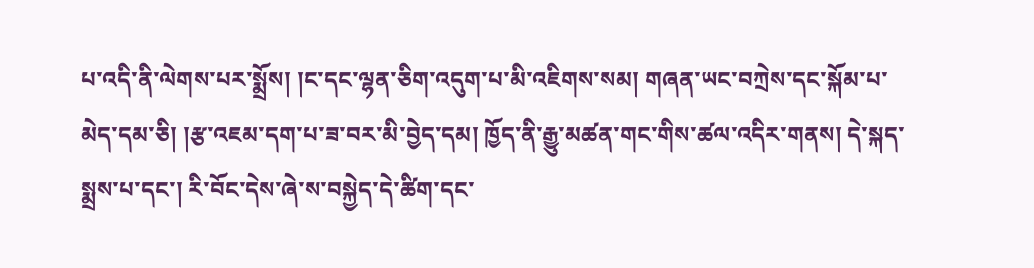པ་འདི་ནི་ལེགས་པར་སྨྲོས། །ང་དང་ལྷན་ཅིག་འདུག་པ་མི་འཇིགས་སམ། གཞན་ཡང་བཀྲེས་དང་སྐོམ་པ་མེད་དམ་ཅི། །རྩ་འཇམ་དག་པ་ཟ་བར་མི་བྱེད་དམ། ཁྱོད་ནི་རྒྱུ་མཚན་གང་གིས་ཚལ་འདིར་གནས། དེ་སྐད་སྨྲས་པ་དང་། རི་བོང་དེས་ཞེ་ས་བསྐྱེད་དེ་ཚིག་དང་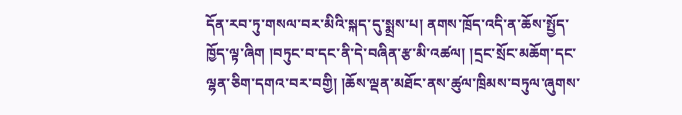དོན་རབ་ཏུ་གསལ་བར་མིའི་སྐད་དུ་སྨྲས་པ། ནགས་ཁྲོད་འདི་ན་ཆོས་སྤྱོད་ཁྱོད་ལྟ་ཞིག །བཏུང་བ་དང་ནི་དེ་བཞིན་རྩ་མི་འཚལ། །དྲང་སྲོང་མཆོག་དང་ལྷན་ཅིག་དགའ་བར་བགྱི། །ཆོས་ལྡན་མཐོང་ནས་ཚུལ་ཁྲིམས་བཏུལ་ཞུགས་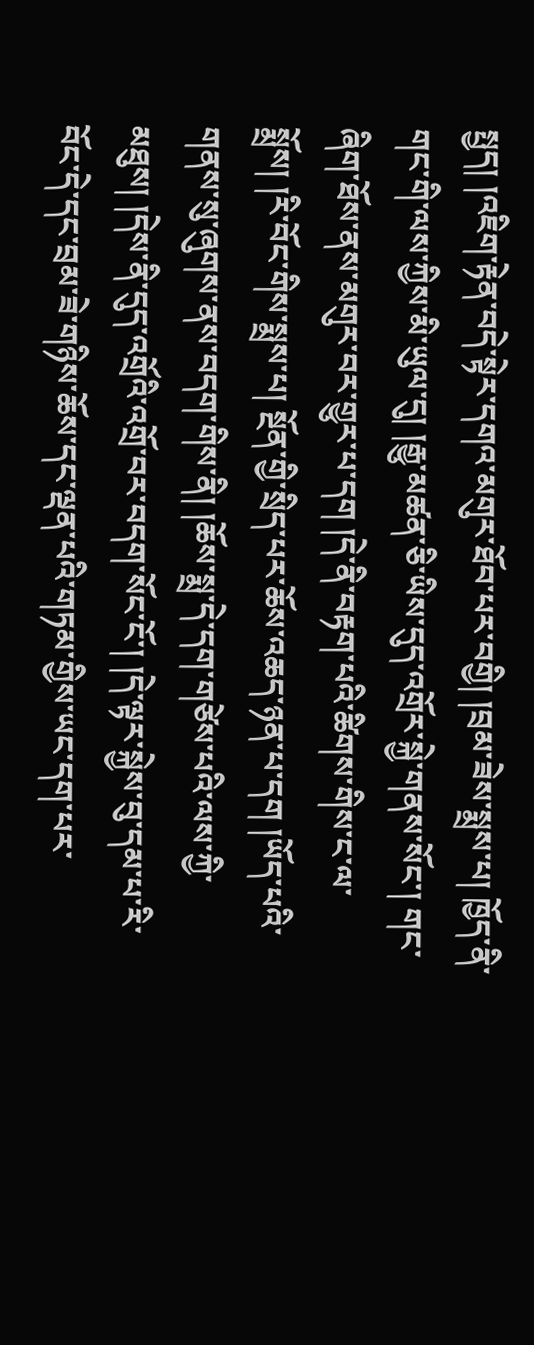སྤྱད། །འཇིག་རྟེན་བདེ་སྟེར་དགའ་མགུར་ཐོབ་པར་བགྱི། །བྲམ་ཟེས་སྨྲས་པ། ཁྱོད་ནི་གང་གི་ལས་ཀྱིས་མི་ཡུལ་དུ། །རྒྱུ་མཚན་ཅི་ཡིས་དུད་འགྲོར་སྐྱེ་གནས་སོང་། གང་ཞིག་ཐོས་ནས་མགུར་བར་གྱུར་པ་དག །དེ་ནི་བརྟག་པའི་ཚིགས་གིས་ང་ལ་སྨྲོས། །རི་བོང་གིས་སྨྲས་པ། སྔོན་གྱི་སྲིད་པར་ཆོས་འཆད་ཉན་པ་དག །ཡོད་པའི་གནས་སུ་ཞུགས་ནས་བདག་གིས་ནི། །ཆོས་སྨྲ་དེ་དག་གཙེས་པའི་ལས་ཀྱི་མཐུས། །དེས་ནི་དུད་འགྲོའི་འགྲོ་བར་བདག་སོང་ངོ་། །དེ་ལྟར་སྐྱེས་བུ་དམ་པ་རི་བོང་དེ་དང་བྲམ་ཟེ་གཉིས་ཆོས་དང་ལྡན་པའི་གཏམ་གྱིས་ཡང་དག་པར་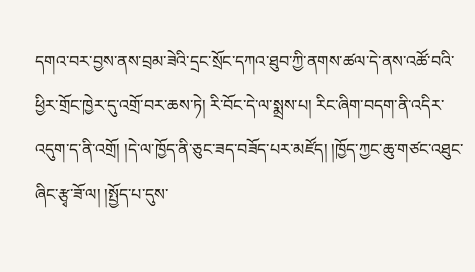དགའ་བར་བྱས་ནས་བྲམ་ཟེའི་དྲང་སྲོང་དཀའ་ཐུབ་ཀྱི་ནགས་ཚལ་དེ་ནས་འཚོ་བའི་ཕྱིར་གྲོང་ཁྱེར་དུ་འགྲོ་བར་ཆས་ཏེ། རི་བོང་དེ་ལ་སྨྲས་པ། རིང་ཞིག་བདག་ནི་འདིར་འདུག་ད་ནི་འགྲོ། །དེ་ལ་ཁྱོད་ནི་ཅུང་ཟད་བཟོད་པར་མཛོད། །ཁྱོད་ཀྱང་ཆུ་གཙང་འཐུང་ཞིང་རྩྭ་ཟོ་ལ། །སྤྱོད་པ་དུས་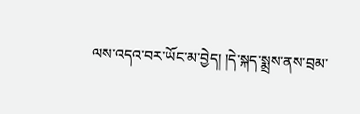ལས་འདའ་བར་ཡོང་མ་བྱེད། །དེ་སྐད་སྨྲས་ནས་བྲམ་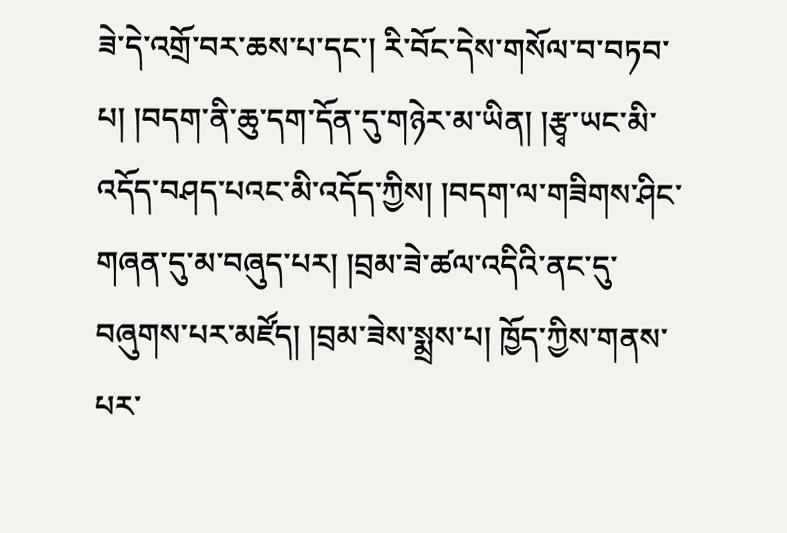ཟེ་དེ་འགྲོ་བར་ཆས་པ་དང་། རི་བོང་དེས་གསོལ་བ་བཏབ་པ། །བདག་ནི་ཆུ་དག་དོན་དུ་གཉེར་མ་ཡིན། །རྩྭ་ཡང་མི་འདོད་བཤད་པའང་མི་འདོད་ཀྱིས། །བདག་ལ་གཟིགས་ཤིང་གཞན་དུ་མ་བཞུད་པར། །བྲམ་ཟེ་ཚལ་འདིའི་ནང་དུ་བཞུགས་པར་མཛོད། །བྲམ་ཟེས་སྨྲས་པ། ཁྱོད་ཀྱིས་གནས་པར་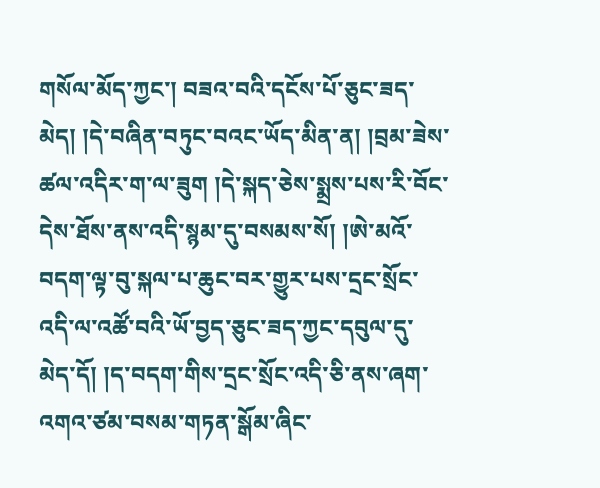གསོལ་མོད་ཀྱང་། བཟའ་བའི་དངོས་པོ་ཅུང་ཟད་མེད། །དེ་བཞིན་བཏུང་བའང་ཡོད་མིན་ན། །བྲམ་ཟེས་ཚལ་འདིར་ག་ལ་ཟུག །དེ་སྐད་ཅེས་སྨྲས་པས་རི་བོང་དེས་ཐོས་ནས་འདི་སྙམ་དུ་བསམས་སོ། །ཨེ་མའོ་བདག་ལྟ་བུ་སྐལ་པ་ཆུང་བར་གྱུར་པས་དྲང་སྲོང་འདི་ལ་འཚོ་བའི་ཡོ་བྱད་ཅུང་ཟད་ཀྱང་དབུལ་དུ་མེད་དོ། །ད་བདག་གིས་དྲང་སྲོང་འདི་ཅི་ནས་ཞག་འགའ་ཙམ་བསམ་གཏན་སྒོམ་ཞིང་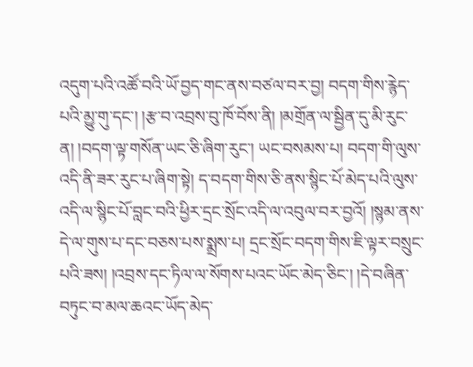འདུག་པའི་འཚོ་བའི་ཡོ་བྱད་གང་ནས་བཙལ་བར་བྱ། བདག་གིས་རྙེད་པའི་མྱུ་གུ་དང་། །རྩ་བ་འབྲས་བུ་ཁོ་བོས་ནི། །མགྲོན་ལ་སྦྱིན་དུ་མི་རུང་ན། །བདག་ལྟ་གསོན་ཡང་ཅི་ཞིག་རུང་། ཡང་བསམས་པ། བདག་གི་ལུས་འདི་ནི་ཟར་རུང་པ་ཞིག་སྟེ། ད་བདག་གིས་ཅི་ནས་སྙིང་པོ་མེད་པའི་ལུས་འདི་ལ་སྙིང་པོ་བླང་བའི་ཕྱིར་དྲང་སྲོང་འདི་ལ་འབུལ་བར་བྱའོ། །སྙམ་ནས་དེ་ལ་གུས་པ་དང་བཅས་པས་སྨྲས་པ། དྲང་སྲོང་བདག་གིས་ཇི་ལྟར་བསྲུང་པའི་ཟས། །འབྲས་དང་ཏིལ་ལ་སོགས་པའང་ཡོང་མེད་ཅིང་། །དེ་བཞིན་བཏུང་བ་མལ་ཆའང་ཡོད་མེད་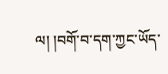ལ། །བགོ་བ་དག་ཀྱང་ཡོད་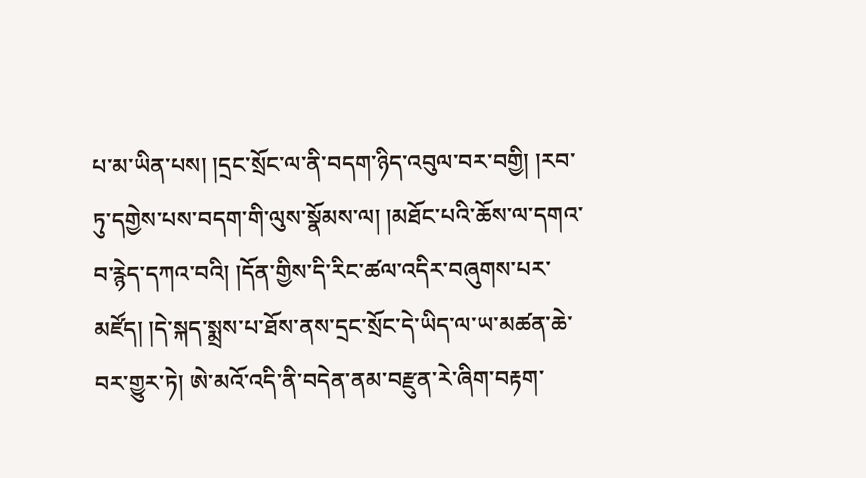པ་མ་ཡིན་པས། །དྲང་སྲོང་ལ་ནི་བདག་ཉིད་འབུལ་བར་བགྱི། །རབ་ཏུ་དགྱེས་པས་བདག་གི་ལུས་སྣོམས་ལ། །མཐོང་པའི་ཆོས་ལ་དགའ་བ་རྙེད་དཀའ་བའི། །དོན་གྱིས་དི་རིང་ཚལ་འདིར་བཞུགས་པར་མཛོད། །དེ་སྐད་སྨྲས་པ་ཐོས་ནས་དྲང་སྲོང་དེ་ཡིད་ལ་ཡ་མཚན་ཆེ་བར་གྱུར་ཏེ། ཨེ་མའོ་འདི་ནི་བདེན་ནམ་བརྫུན་རེ་ཞིག་བརྟག་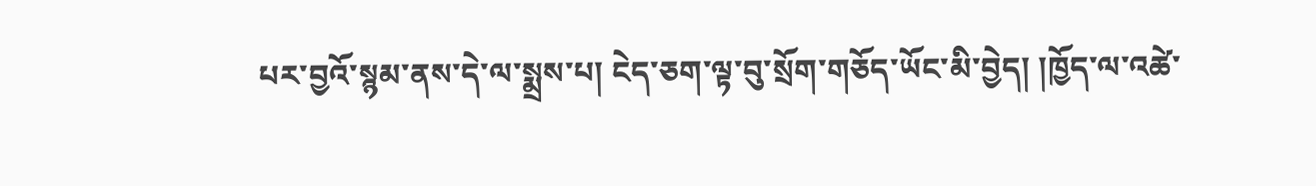པར་བྱའོ་སྙམ་ནས་དེ་ལ་སྨྲས་པ། ངེད་ཅག་ལྟ་བུ་སྲོག་གཅོད་ཡོང་མི་བྱེད། །ཁྱོད་ལ་འཚེ་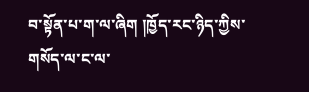བ་སྟོན་པ་ག་ལ་ཞིག །ཁྱོད་རང་ཉིད་ཀྱིས་གསོད་ལ་ང་ལ་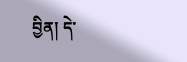བྱིན། དེ་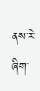ནས་རེ་ཞིག་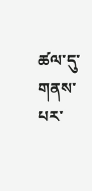ཚལ་དུ་གནས་པར་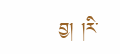བྱ། །རི་